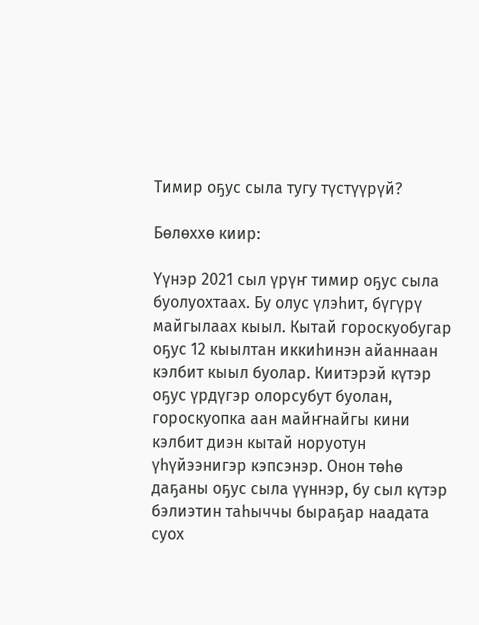Тимир оҕус сыла тугу түстүүрүй?

Бөлөххө киир:

Үүнэр 2021 сыл үрүҥ тимир оҕус сыла буолуохтаах. Бу олус үлэһит, бүгүрү майгылаах кыыл. Кытай гороскуобугар оҕус 12 кыылтан иккиһинэн айаннаан кэлбит кыыл буолар. Киитэрэй күтэр оҕус үрдүгэр олорсубут буолан, гороскуопка аан майҥнайгы кини кэлбит диэн кытай норуотун үһүйээнигэр кэпсэнэр. Онон төһө даҕаны оҕус сыла үүннэр, бу сыл күтэр бэлиэтин таһыччы быраҕар наадата суох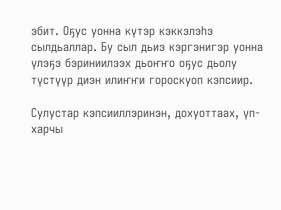эбит. Оҕус уонна күтэр кэккэлэһэ сылдьаллар. Бу сыл дьиэ кэргэнигэр уонна үлэҕэ бэриниилээх дьоҥҥо оҕус дьолу түстүүр диэн илиҥҥи гороскуоп кэпсиир.

Сулустар кэпсииллэринэн, дохуоттаах, үп-харчы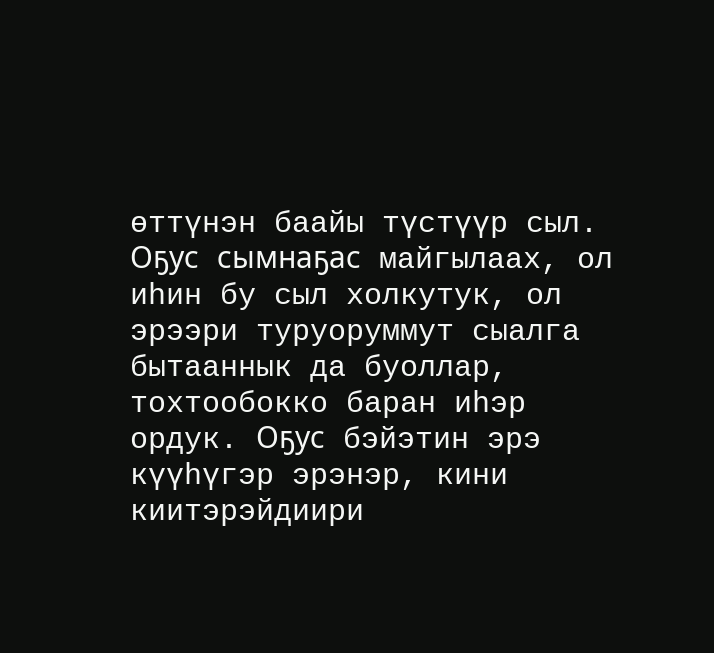өттүнэн баайы түстүүр сыл. Оҕус сымнаҕас майгылаах, ол иһин бу сыл холкутук, ол эрээри туруоруммут сыалга бытааннык да буоллар, тохтообокко баран иһэр ордук. Оҕус бэйэтин эрэ күүһүгэр эрэнэр, кини киитэрэйдиири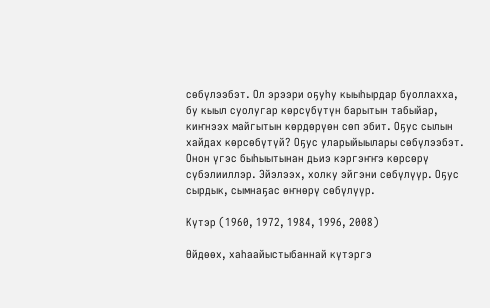сөбүлээбэт. Ол эрээри оҕуһу кыыһырдар буоллахха, бу кыыл суолугар көрсүбүтүн барытын табыйар, киҥнээх майгытын көрдөрүөн сөп эбит. Оҕус сылын хайдах көрсөбүтүй? Оҕус уларыйыылары сөбүлээбэт. Онон үгэс быһыытынан дьиэ кэргэҥҥэ көрсөрү сүбэлииллэр. Эйэлээх, холку эйгэни сөбүлүүр. Оҕус сырдык, сымнаҕас өҥнөрү сөбүлүүр.

Күтэр (1960, 1972, 1984, 1996, 2008)

Өйдөөх, хаһаайыстыбаннай күтэргэ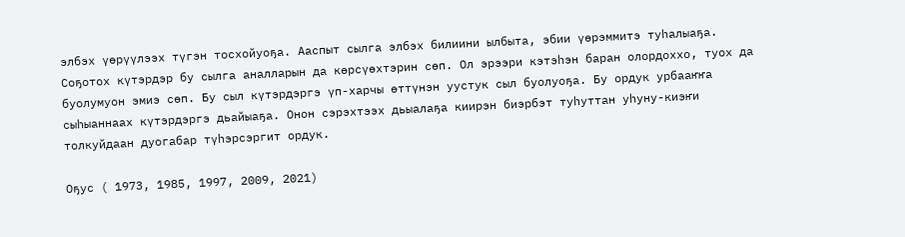элбэх үөрүүлээх түгэн тосхойуоҕа. Ааспыт сылга элбэх билиини ылбыта, эбии үөрэммитэ туһалыаҕа. Соҕотох күтэрдэр бу сылга аналларын да көрсүөхтэрин сөп. Ол эрээри кэтэһэн баран олордоххо, туох да буолумуон эмиэ сөп. Бу сыл күтэрдэргэ үп-харчы өттүнэн уустук сыл буолуоҕа. Бу ордук урбааҥҥа сыһыаннаах күтэрдэргэ дьайыаҕа. Онон сэрэхтээх дьыалаҕа киирэн биэрбэт туһуттан уһуну-киэҥи толкуйдаан дуогабар түһэрсэргит ордук.

Оҕус ( 1973, 1985, 1997, 2009, 2021)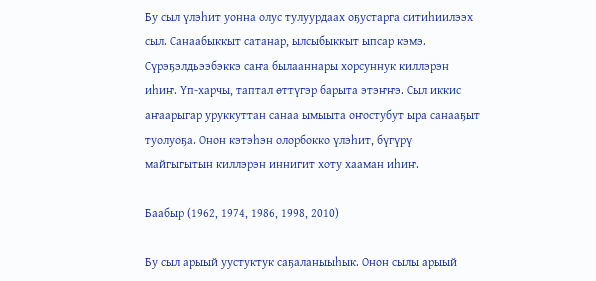Бу сыл үлэһит уонна олус тулуурдаах оҕустарга ситиһиилээх сыл. Санаабыккыт сатанар, ылсыбыккыт ыпсар кэмэ. Сүрэҕэлдьээбэккэ саҥа былааннары хорсуннук киллэрэн иһиҥ. Үп-харчы, таптал өттүгэр барыта этэҥҥэ. Сыл иккис аҥаарыгар уруккуттан санаа ымыыта оҥостубут ыра санааҕыт туолуоҕа. Онон кэтэһэн олорбокко үлэһит, бүгүрү майгыгытын киллэрэн иннигит хоту хааман иһиҥ.

Баабыр (1962, 1974, 1986, 1998, 2010)

Бу сыл арыый уустуктук саҕаланыыһык. Онон сылы арыый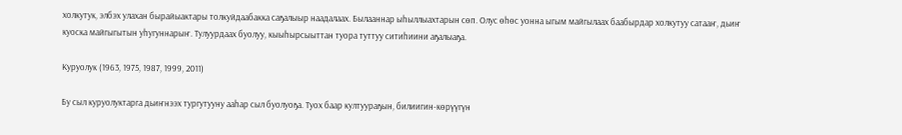холкутук, элбэх улахан бырайыактары толкуйдаабакка саҕалыыр наадалаах. Былааннар ыһыллыахтарын сөп. Олус өһөс уонна ыгым майгылаах баабырдар холкутуу сатааҥ, дьиҥ куоска майгыгытын уһугуннарыҥ. Тулуурдаах буолуу, кыыһырсыыттан туора туттуу ситиһиини аҕалыаҕа.

Куруолук (1963, 1975, 1987, 1999, 2011)

Бу сыл куруолуктарга дьиҥнээх тургутууну ааһар сыл буолуоҕа. Туох баар култуураҕын, билиигин-көрүүгүн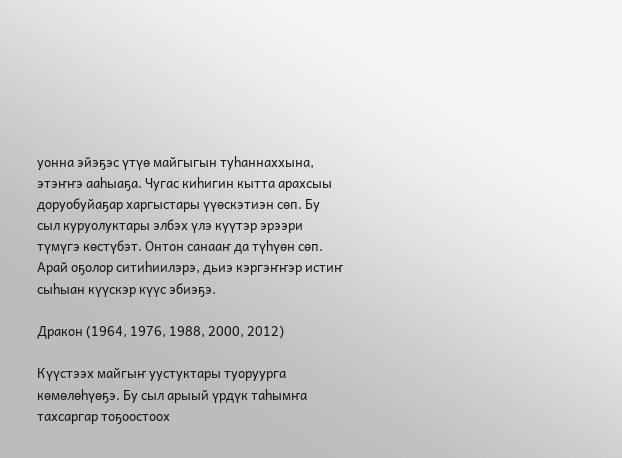уонна эйэҕэс үтүө майгыгын туһаннаххына, этэҥҥэ ааһыаҕа. Чугас киһигин кытта арахсыы доруобуйаҕар харгыстары үүөскэтиэн сөп. Бу сыл куруолуктары элбэх үлэ күүтэр эрээри түмүгэ көстүбэт. Онтон санааҥ да түһүөн сөп. Арай оҕолор ситиһиилэрэ, дьиэ кэргэҥҥэр истиҥ сыһыан күүскэр күүс эбиэҕэ.

Дракон (1964, 1976, 1988, 2000, 2012)

Күүстээх майгыҥ уустуктары туоруурга көмөлөһүөҕэ. Бу сыл арыый үрдүк таһымҥа тахсаргар тоҕоостоох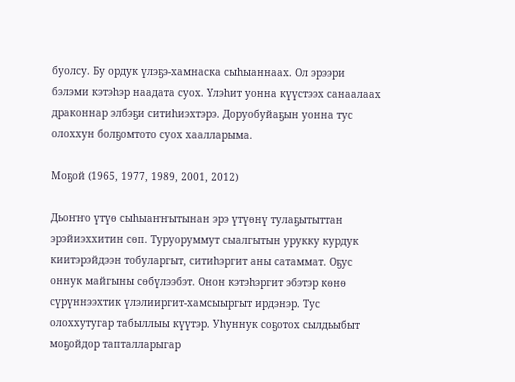буолсу. Бу ордук үлэҕэ-хамнаска сыһыаннаах. Ол эрээри бэлэми кэтэһэр наадата суох. Үлэһит уонна күүстээх санаалаах драконнар элбэҕи ситиһиэхтэрэ. Доруобуйаҕын уонна тус олоххун болҕомтото суох хаалларыма.

Моҕой (1965, 1977, 1989, 2001, 2012)

Дьоҥҥо үтүө сыһыаҥҥытынан эрэ үтүөнү тулаҕытыттан эрэйиэххитин сөп. Туруоруммут сыалгытын урукку курдук киитэрэйдээн тобуларгыт, ситиһэргит аны сатаммат. Оҕус оннук майгыны сөбүлээбэт. Онон кэтэһэргит эбэтэр көнө сүрүннээхтик үлэлииргит-хамсыыргыт ирдэнэр. Тус олоххутугар табыллыы күүтэр. Уһуннук соҕотох сылдьыбыт моҕойдор тапталларыгар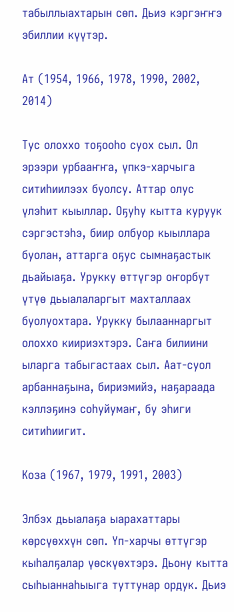табыллыахтарын сөп. Дьиэ кэргэҥҥэ эбиллии күүтэр.

Ат (1954, 1966, 1978, 1990, 2002, 2014)

Тус олоххо тоҕооһо суох сыл. Ол эрээри урбааҥҥа, үпкэ-харчыга ситиһиилээх буолсу. Аттар олус үлэһит кыыллар. Оҕуһу кытта куруук сэргэстэһэ, биир олбуор кыыллара буолан, аттарга оҕус сымнаҕастык дьайыаҕа. Урукку өттүгэр оҥорбут үтүө дьыалаларгыт махталлаах буолуохтара. Урукку былааннаргыт олоххо киириэхтэрэ. Саҥа билиини ыларга табыгастаах сыл. Аат-суол арбаннаҕына, бириэмийэ, наҕараада кэллэҕинэ соһуйумаҥ, бу эһиги ситиһиигит.

Коза (1967, 1979, 1991, 2003)

Элбэх дьыалаҕа ыарахаттары көрсүөххүн сөп. Үп-харчы өттүгэр кыһалҕалар үөскүөхтэрэ. Дьону кытта сыһыаннаһыыга туттунар ордук. Дьиэ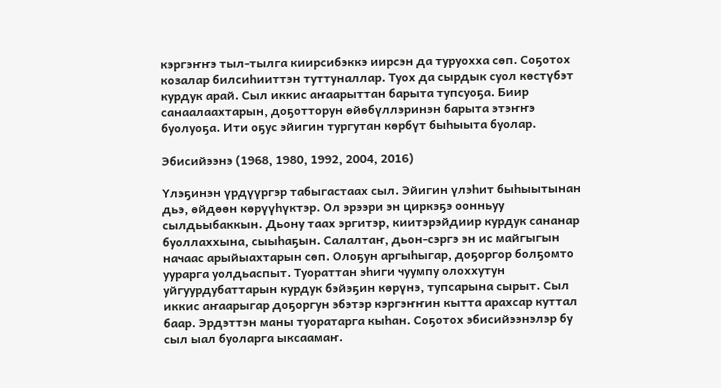кэргэҥҥэ тыл-тылга киирсибэккэ иирсэн да туруохха сөп. Соҕотох козалар билсиһииттэн туттуналлар. Туох да сырдык суол көстүбэт курдук арай. Сыл иккис аҥаарыттан барыта тупсуоҕа. Биир санаалаахтарын, доҕотторун өйөбүллэринэн барыта этэҥҥэ буолуоҕа. Ити оҕус эйигин тургутан көрбүт быһыыта буолар.

Эбисийээнэ (1968, 1980, 1992, 2004, 2016)

Үлэҕинэн үрдүүргэр табыгастаах сыл. Эйигин үлэһит быһыытынан дьэ, өйдөөн көрүүһүктэр. Ол эрээри эн циркэҕэ оонньуу сылдьыбаккын. Дьону таах эргитэр, киитэрэйдиир курдук сананар буоллаххына, сыыһаҕын. Салалтаҥ, дьон-сэргэ эн ис майгыгын начаас арыйыахтарын сөп. Олоҕун аргыһыгар, доҕоргор болҕомто уурарга уолдьаспыт. Туораттан эһиги чуумпу олоххутун уйгуурдубаттарын курдук бэйэҕин көрүнэ, тупсарына сырыт. Сыл иккис аҥаарыгар доҕоргун эбэтэр кэргэҥҥин кытта арахсар куттал баар. Эрдэттэн маны туоратарга кыһан. Соҕотох эбисийээнэлэр бу сыл ыал буоларга ыксаамаҥ.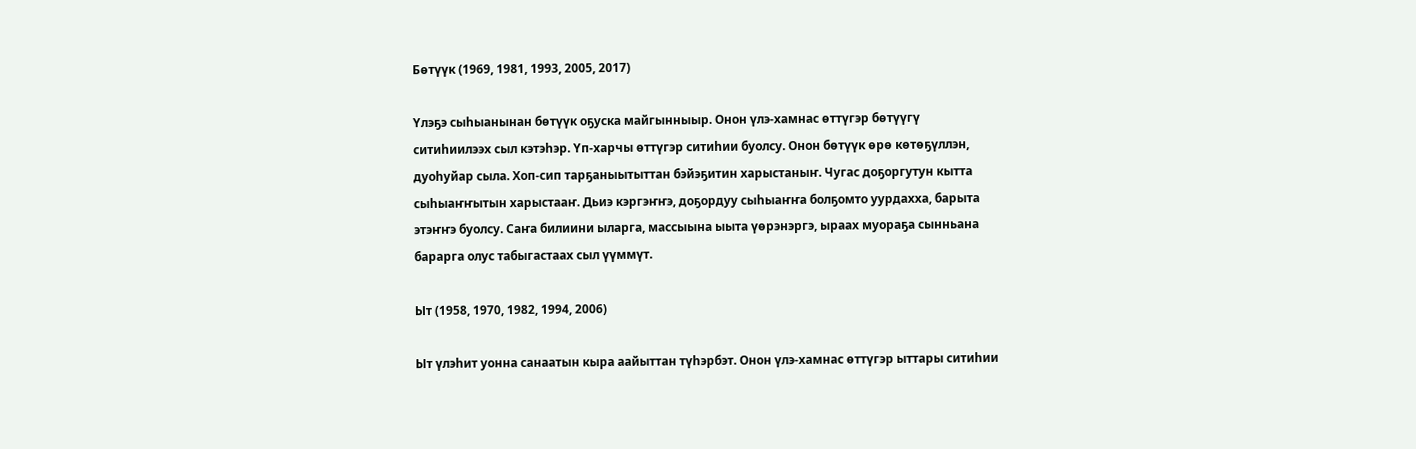Бөтүүк (1969, 1981, 1993, 2005, 2017)

Үлэҕэ сыһыанынан бөтүүк оҕуска майгынныыр. Онон үлэ-хамнас өттүгэр бөтүүгү ситиһиилээх сыл кэтэһэр. Үп-харчы өттүгэр ситиһии буолсу. Онон бөтүүк өрө көтөҕүллэн, дуоһуйар сыла. Хоп-сип тарҕаныытыттан бэйэҕитин харыстаныҥ. Чугас доҕоргутун кытта сыһыаҥҥытын харыстааҥ. Дьиэ кэргэҥҥэ, доҕордуу сыһыаҥҥа болҕомто уурдахха, барыта этэҥҥэ буолсу. Саҥа билиини ыларга, массыына ыыта үөрэнэргэ, ыраах муораҕа сынньана барарга олус табыгастаах сыл үүммүт.

Ыт (1958, 1970, 1982, 1994, 2006)

Ыт үлэһит уонна санаатын кыра аайыттан түһэрбэт. Онон үлэ-хамнас өттүгэр ыттары ситиһии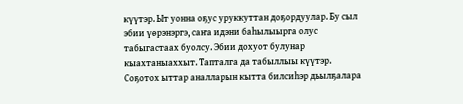күүтэр. Ыт уонна оҕус уруккуттан доҕордуулар. Бу сыл эбии үөрэнэргэ, саҥа идэни баһылыырга олус табыгастаах буолсу. Эбии дохуот булунар кыахтаныаххыт. Тапталга да табыллыы күүтэр. Соҕотох ыттар аналларын кытта билсиһэр дьылҕалара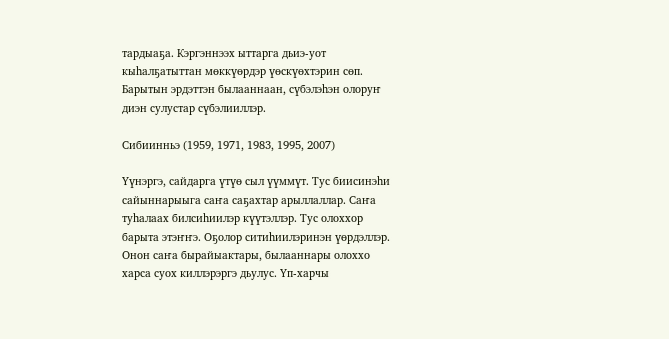тардыаҕа. Кэргэннээх ыттарга дьиэ-уот кыһалҕатыттан мөккүөрдэр үөскүөхтэрин сөп. Барытын эрдэттэн былааннаан, сүбэлэһэн олоруҥ диэн сулустар сүбэлииллэр.

Сибиинньэ (1959, 1971, 1983, 1995, 2007)

Үүнэргэ, сайдарга үтүө сыл үүммүт. Тус биисинэһи сайыннарыыга саҥа саҕахтар арыллаллар. Саҥа туһалаах билсиһиилэр күүтэллэр. Тус олоххор барыта этэҥҥэ. Оҕолор ситиһиилэринэн үөрдэллэр. Онон саҥа бырайыактары, былааннары олоххо харса суох киллэрэргэ дьулус. Үп-харчы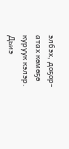элбэх, доҕор-атах көмөҕө куруук кэлэр. Дьиэ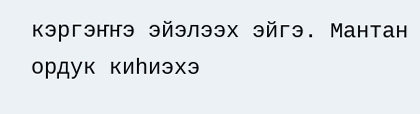кэргэҥҥэ эйэлээх эйгэ. Мантан ордук киһиэхэ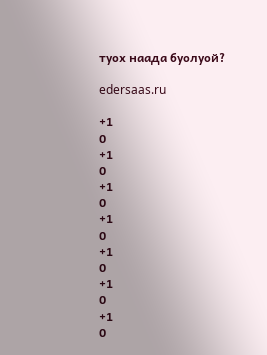туох наада буолуой?

edersaas.ru

+1
0
+1
0
+1
0
+1
0
+1
0
+1
0
+1
0